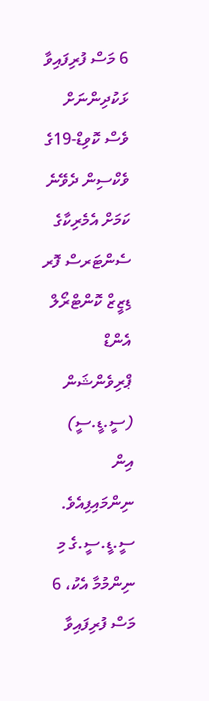6 މަސް ފުރިފައިވާ ޅަކުދިންނަށް ވެސް ކޮވިޑް-19ގެ ވެކްސިން ދެވޭނެ ކަމަށް އެމެރިކާގެ ސެންޓަރސް ފޮރ ޑިޒީޒް ކޮންޓްރޯލް އެންޑް ޕްރިވެންޝަން (ސީ.ޑީ.ސީ) އިން ނިންމައިފިއެވެ. ސީ.ޑީ.ސީ.ގެ މި ނިންމުމާ އެކު، 6 މަސް ފުރިފައިވާ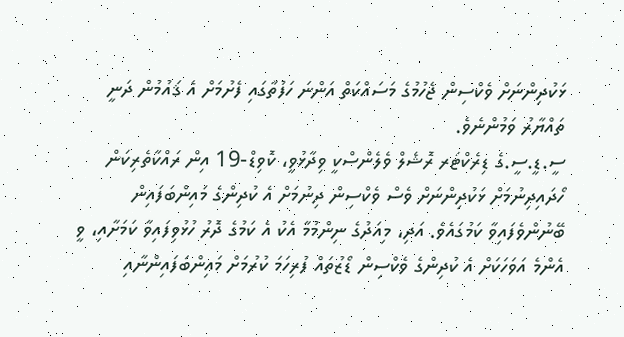ޅަކުދިންނަށް ވެކްސިން ޖެހުމުގެ މަސައްކަތް އަންނަ ހަފުތާގައި ފެށުމަށް އެ ޤައުމުން ދަނީ ތައްޔާރު ވަމުންނެވެ.
ސީ.ޑީ.ސީ.ގެ ޑިރެކްޓަރ ރޮޝެލް ވެލެންސްކީ ވިދާޅުވީ، ކޮވިޑް-19 އިން ރައްކާތެރިކަން ހޯދައިދިނުމަށް ޅަކުދިންނަށް ވެސް ވެކްސިން ދިނުމަށް އެ ކުދިންގެ މައިންބަފައިން ބޭނުންވެފައިވާ ކަމުގައެވެ. އަދި، މިއަދުގެ ނިންމުމާ އެކު އެ ކަމުގެ ދޮރު ހުޅުވިފައިވާ ކަމަށާއި، ވީ އެންމެ އަވަހަކަށް އެ ކުދިންގެ ވެކްސިން ޑޯޒުތައް ފުރިހަމަ ކުރުމަށް މައިންބަފައިންނާއި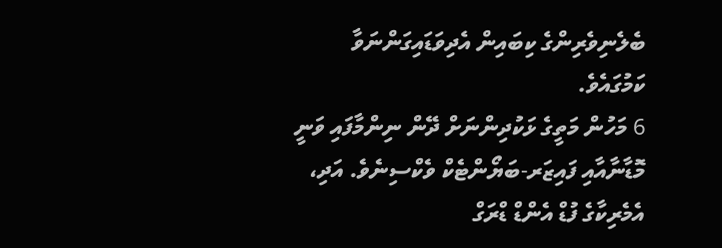ބެލެނިވެރިންގެ ކިބައިން އެދިވަޑައިގަންނަވާ ކަމުގައެވެ.
6 މަހުން މަތީގެ ޅަކުދިންނަށް ދޭން ނިންމާފައި ވަނީ މޮޑާނާއާއި ފައިޒަރ-ބަޔޯންޓެކް ވެކްސިނެވެ. އަދި، އެމެރިކާގެ ފުޑް އެންޑް ޑްރަގް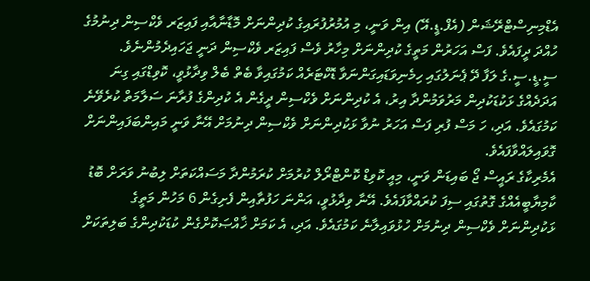އެޑްމިނިސްޓްރޭޝަން (އެފް.ޑީ.އޭ) އިން ވަނީ، މި އުމުރުފުރައިގެ ކުދިންނަށް މޮޑާނާއާއި ފައިޒަރ ވެކްސިން ދިނުމުގެ ހުއްދަ ދީފައެވެ. ފަސް އަހަރުން މަތީގެ ކުދިންނަށް މިހާރު ވެސް ފައިޒަރ ވެކްސިން ދަނީ ޖަހައިދެމުންނެވެ.
ސީ.ޑީ.ސީ.ގެ ލަފާ ދޭ ޕެނަލުގައި ހިމެނިވަޑައިގަންނަވާ ޑޮކްޓަރެއް ކަމުގައިވާ ބެތް ބެލް ވިދާޅުވީ، ކޮވިޑްގައި ގިނަ އަދަދެއްގެ ޅަކުޑަކުދިން މަރުވަމުންދާ އިރު، އެ ކުދިންނަށް ވެކްސިން ދީގެން އެ ކުދިންގެ ފުރާނަ ސަލާމަތް ކުރެވޭނެ ކަމުގައެވެ. އަދި، ހަ މަސް ފުރި ފަސް އަހަރު ނުވާ ޅަކުދިންނަށް ވެކްސިން ދިނުމަށް އޭނާ ވަނީ މައިންބަފައިންނަށް ގޮވައިލައްވާފައެވެ.
އެމެރިކާގެ ރައީސް ޖޯ ބައިޑަން ވަނީ، މިއީ ކޮވިޑް ކޮންޓްރޯލް ކުރުމަށް ކުރަމުންދާ މަސައްކަތަށް ލިބުނު ވަރަށް ބޮޑު ކާމިޔާބީއެއްގެ ގޮތުގައި ސިފަ ކުރައްވާފައެވެ. އޭނާ ވިދާޅުވީ، އަންނަ ހަފުތާއިން ފެށިގެން 6 މަހުން މަތީގެ ޅަކުދިންނަށް ވެކްސިން ދިނުމަށް ހުޅުވައިލާނެ ކަމުގައެވެ. އަދި، އެ ކަމަށް ޚާއްޞަކޮށްގެން ކުޑަކުދިންގެ ބަލިތަކަށް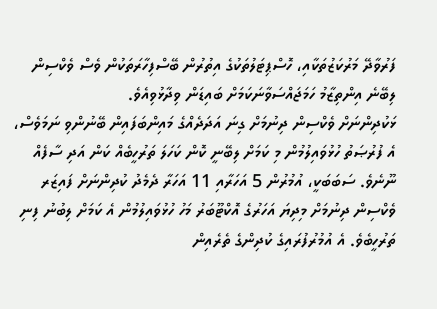ފަރުވާދޭ މަރުކަޒުތަކާއި، ހޮސްޕިޓަލުތަކުގެ އިތުރުން ބޭސްފިހާރަތަކުން ވެސް ވެކްސިން ލިބޭނެ އިންތިޒާމު ހަމަޖައްސަވާނަކަމަށް ބައިޑަން ވިދާޅުވިއެވެ.
ޅަކުދިންނަށް ވެކްސިން ދިނުމަށް ގިނަ އަދަދެއްގެ މައިންބަފައިން ބޭނުންވި ނަމަވެސް، އެ ފުރުޞަތު ހުޅުވައިލުމުން މި ކަމަށް ލިބޭނީ ކޮން ކަހަލަ ތަރުހީބެއް ކަން އަދި ސާފެއް ނޫނެވެ. ސަބަބަކީ، އުމުރުން 5 އަހަރާއި 11 އަހަރާ ދެމެދު ކުދިންނަށް ފައިޒަރ ވެކްސިން ދިނުމަށް މިދިޔަ އަހަރުގެ އޮކްޓޫބަރު މަހު ހުޅުވައިލުމުން އެ ކަމަށް ލިބުނު ފިނި ތަރުހީބެވެ. އެ އުމުރުފުރައިގެ ކުދިންގެ ތެރެއިން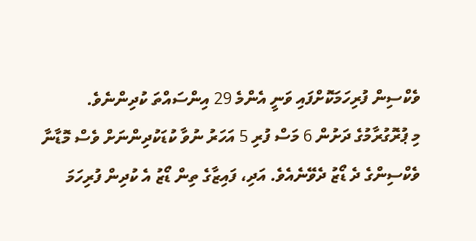ވެކްސިން ފުރިހަމަކޮށްފައި ވަނީ އެންމެ 29 އިންސައްތަ ކުދިންނެވެ.
މި ޕުރޮގުރާމުގެ ދަށުން 6 މަސް ފުރި 5 އަހަރު ނުވާ ކުޑަކުދިންނަށް ވެސް މޮޑާނާ ވެކްސިންގެ ދެ ޑޯޒު ދެވޭނެއެވެ. އަދި، ފައިޒާގެ ތިން ޑޯޒު އެ ކުދިން ފުރިހަމަ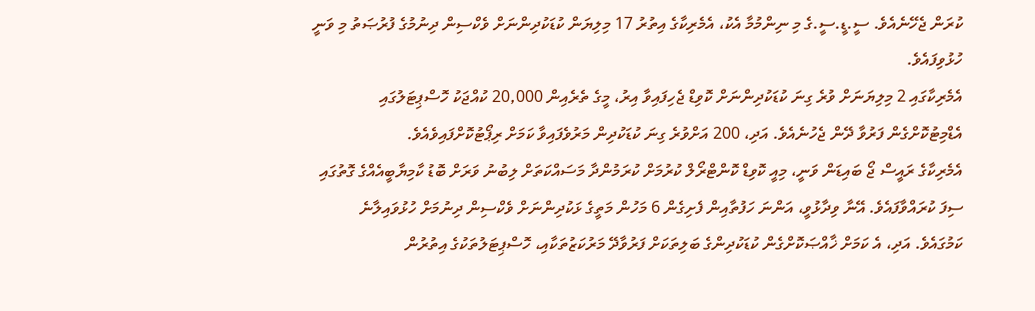ކުރަން ޖެހޭނެއެވެ. ސީ.ޑީ.ސީ.ގެ މި ނިންމުމާ އެކު، އެމެރިކާގެ އިތުރު 17 މިލިޔަން ކުޑަކުދިންނަށް ވެކްސިން ދިނުމުގެ ފުރުޞަތު މި ވަނީ ހުޅުވިފައެވެ.
އެމެރިކާގައި 2 މިލިޔަނަށް ވުރެ ގިނަ ކުޑަކުދިންނަށް ކޮވިޑް ޖެހިފައިވާ އިރު، މީގެ ތެރެއިން 20,000 ކުއްޖަކު ހޮސްޕިޓަލުގައި އެޑްމިޓުކޮށްގެން ފަރުވާ ދޭން ޖެހުނެއެވެ. އަދި، 200 އަށްވުރެ ގިނަ ކުޑަކުދިން މަރުވެފައިވާ ކަމަށް ރިޕޯޓުކޮށްފައިވެއެވެ.
އެމެރިކާގެ ރައީސް ޖޯ ބައިޑަން ވަނީ، މިއީ ކޮވިޑް ކޮންޓްރޯލް ކުރުމަށް ކުރަމުންދާ މަސައްކަތަށް ލިބުނު ވަރަށް ބޮޑު ކާމިޔާބީއެއްގެ ގޮތުގައި ސިފަ ކުރައްވާފައެވެ. އޭނާ ވިދާޅުވީ، އަންނަ ހަފުތާއިން ފެށިގެން 6 މަހުން މަތީގެ ޅަކުދިންނަށް ވެކްސިން ދިނުމަށް ހުޅުވައިލާނެ ކަމުގައެވެ. އަދި، އެ ކަމަށް ޚާއްޞަކޮށްގެން ކުޑަކުދިންގެ ބަލިތަކަށް ފަރުވާދޭ މަރުކަޒުތަކާއި، ހޮސްޕިޓަލުތަކުގެ އިތުރުން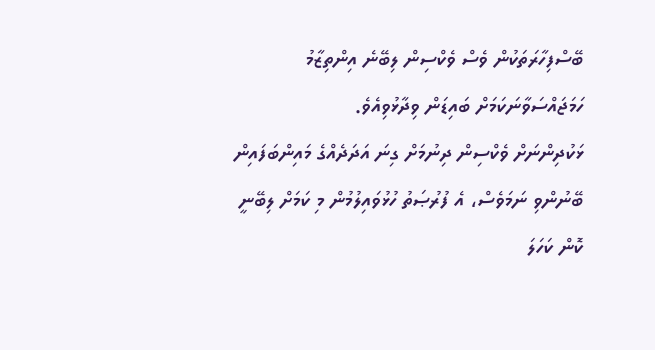ބޭސްފިހާރަތަކުން ވެސް ވެކްސިން ލިބޭނެ އިންތިޒާމު ހަމަޖައްސަވާނަކަމަށް ބައިޑަން ވިދާޅުވިއެވެ.
ޅަކުދިންނަށް ވެކްސިން ދިނުމަށް ގިނަ އަދަދެއްގެ މައިންބަފައިން ބޭނުންވި ނަމަވެސް، އެ ފުރުޞަތު ހުޅުވައިލުމުން މި ކަމަށް ލިބޭނީ ކޮން ކަހަލަ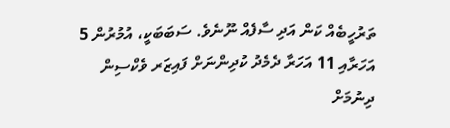ތަރުހީބެއް ކަން އަދި ސާފެއް ނޫނެވެ. ސަބަބަކީ، އުމުރުން 5 އަހަރާއި 11 އަހަރާ ދެމެދު ކުދިންނަށް ފައިޒަރ ވެކްސިން ދިނުމަށް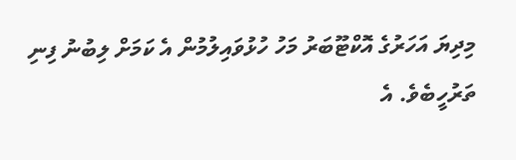މިދިޔަ އަހަރުގެ އޮކްޓޫބަރު މަހު ހުޅުވައިލުމުން އެ ކަމަށް ލިބުނު ފިނި ތަރުހީބެވެ. އެ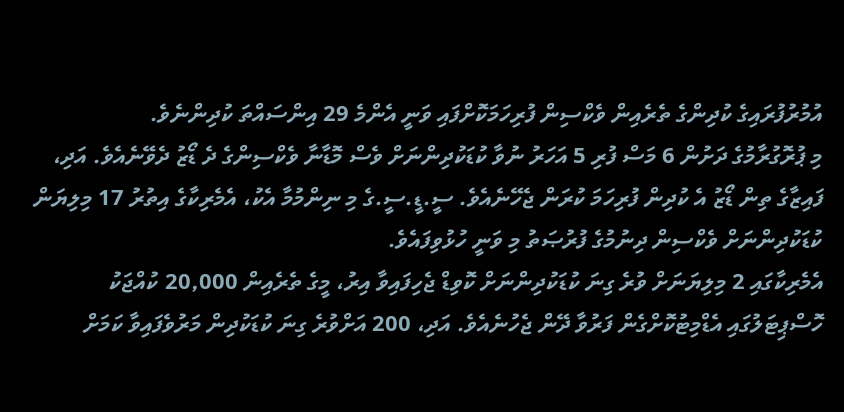އުމުރުފުރައިގެ ކުދިންގެ ތެރެއިން ވެކްސިން ފުރިހަމަކޮށްފައި ވަނީ އެންމެ 29 އިންސައްތަ ކުދިންނެވެ.
މި ޕުރޮގުރާމުގެ ދަށުން 6 މަސް ފުރި 5 އަހަރު ނުވާ ކުޑަކުދިންނަށް ވެސް މޮޑާނާ ވެކްސިންގެ ދެ ޑޯޒު ދެވޭނެއެވެ. އަދި، ފައިޒާގެ ތިން ޑޯޒު އެ ކުދިން ފުރިހަމަ ކުރަން ޖެހޭނެއެވެ. ސީ.ޑީ.ސީ.ގެ މި ނިންމުމާ އެކު، އެމެރިކާގެ އިތުރު 17 މިލިޔަން ކުޑަކުދިންނަށް ވެކްސިން ދިނުމުގެ ފުރުޞަތު މި ވަނީ ހުޅުވިފައެވެ.
އެމެރިކާގައި 2 މިލިޔަނަށް ވުރެ ގިނަ ކުޑަކުދިންނަށް ކޮވިޑް ޖެހިފައިވާ އިރު، މީގެ ތެރެއިން 20,000 ކުއްޖަކު ހޮސްޕިޓަލުގައި އެޑްމިޓުކޮށްގެން ފަރުވާ ދޭން ޖެހުނެއެވެ. އަދި، 200 އަށްވުރެ ގިނަ ކުޑަކުދިން މަރުވެފައިވާ ކަމަށް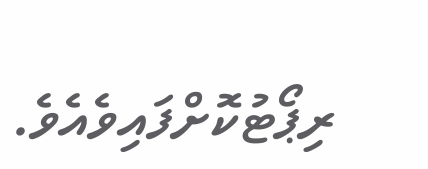ރިޕޯޓުކޮށްފައިވެއެވެ.